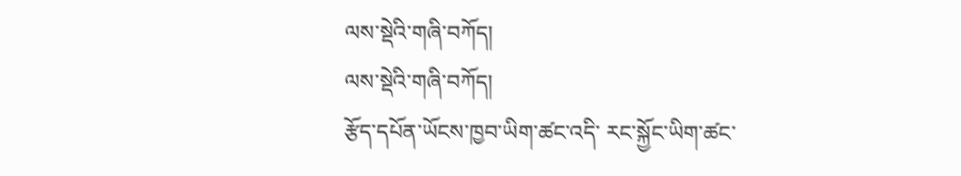ལས་སྡེའི་གཞི་བཀོད།
ལས་སྡེའི་གཞི་བཀོད།
རྩོད་དཔོན་ཡོངས་ཁྱབ་ཡིག་ཚང་འདི་ རང་སྐྱོང་ཡིག་ཚང་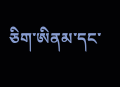ཅིག་ཨིནམ་དང་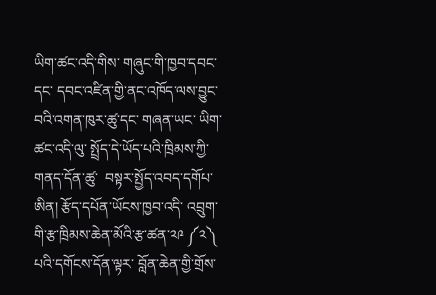ཡིག་ཚང་འདི་གིས་ གཞུང་གི་ཁྱབ་དབང་དང་ དབང་འཛིན་གྱི་ནང་འཁོད་ལས་བྱུང་བའི་འགན་ཁུར་ཚུ་དང་ གཞན་ཡང་ ཡིག་ཚང་འདི་ལུ་ སྤྲོད་དེ་ཡོད་པའི་ཁྲིམས་ཀྱི་གནད་དོན་ཚུ་  བསྟར་སྤྱོད་འབད་དགོཔ་ཨིན། རྩོད་དཔོན་ཡོངས་ཁྱབ་འདི་ འབྲུག་གི་རྩ་ཁྲིམས་ཆེན་མོའི་རྩ་ཚན་༢༩ ༼༢༽ པའི་དགོངས་དོན་ལྟར་ བློན་ཆེན་གྱི་གྲོས་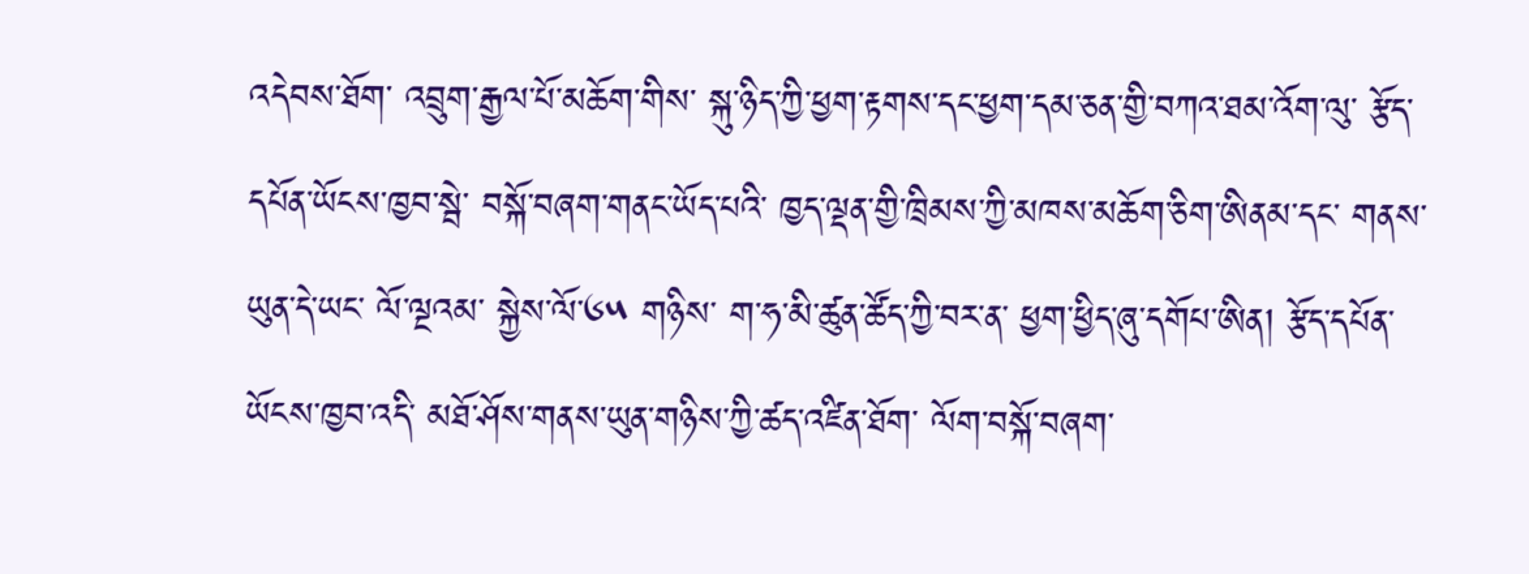འདེབས་ཐོག་ འབྲུག་རྒྱལ་པོ་མཆོག་གིས་ སྐུ་ཉིད་ཀྱི་ཕྱག་རྟགས་དང་ཕྱག་དམ་ཅན་གྱི་བཀའ་ཐམ་འོག་ལུ་ རྩོད་དཔོན་ཡོངས་ཁྱབ་སྦེ་ བསྐོ་བཞག་གནང་ཡོད་པའི་ ཁྱད་ལྡན་གྱི་ཁྲིམས་ཀྱི་མཁས་མཆོག་ཅིག་ཨིནམ་དང་ གནས་ཡུན་དེ་ཡང་ ལོ་ལྔའམ་ སྐྱེས་ལོ་༦༥ གཉིས་ ག་ཧ་མི་ཚུན་ཚོད་ཀྱི་བར་ན་ ཕྱག་ཕྱིད་ཞུ་དགོཔ་ཨིན། རྩོད་དཔོན་ཡོངས་ཁྱབ་འདི་ མཐོ་ཤོས་གནས་ཡུན་གཉིས་ཀྱི་ཚད་འཛིན་ཐོག་ ལོག་བསྐོ་བཞག་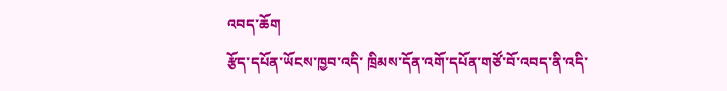འབད་ཆོག
རྩོད་དཔོན་ཡོངས་ཁྱབ་འདི་ ཁྲིམས་དོན་འགོ་དཔོན་གཙོ་བོ་འབད་ནི་འདི་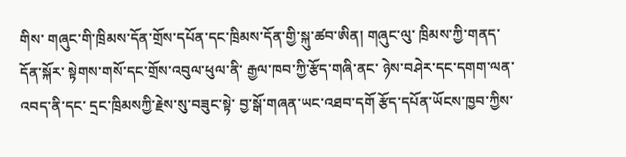གིས་ གཞུང་གི་ཁྲིམས་དོན་གྲོས་དཔོན་དང་ཁྲིམས་དོན་གྱི་སྐུ་ཚབ་ཨིན། གཞུང་ལུ་ ཁྲིམས་ཀྱི་གནད་དོན་སྐོར་ སྟེགས་གསོ་དང་གྲོས་འབུལ་ཕུལ་ནི་ རྒྱལ་ཁབ་ཀྱི་རྩོད་གཞི་ནང་ ཉེས་བཤེར་དང་དགག་ལན་འབད་ནི་དང་ དྲང་ཁྲིམསཀྱི་རྗེས་སུ་བཟུང་སྟེ་ བྱ་སྒོ་གཞན་ཡང་འཐབ་དགོ རྩོད་དཔོན་ཡོངས་ཁྱབ་ཀྱིས་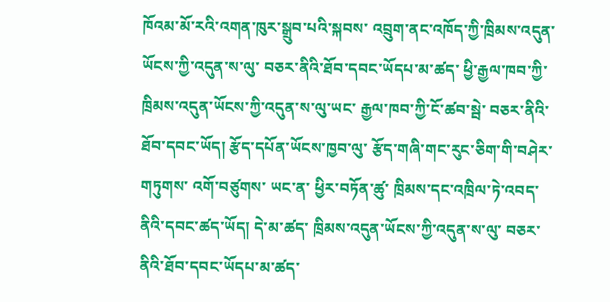ཁོའམ་མོ་རའི་འགན་ཁུར་སྒྲུབ་པའི་སྐབས་ འབྲུག་ནང་འཁོད་ཀྱི་ཁྲིམས་འདུན་ཡོངས་ཀྱི་འདུན་ས་ལུ་ བཅར་ནིའི་ཐོབ་དབང་ཡོདཔ་མ་ཚད་ ཕྱི་རྒྱལ་ཁབ་ཀྱི་ཁྲིམས་འདུན་ཡོངས་ཀྱི་འདུན་ས་ལུ་ཡང་ རྒྱལ་ཁབ་ཀྱི་ངོ་ཚབ་སྦེ་ བཅར་ནིའི་ཐོབ་དབང་ཡོད། རྩོད་དཔོན་ཡོངས་ཁྱབ་ལུ་ རྩོད་གཞི་གང་རུང་ཅིག་གི་བཤེར་གཏུགས་ འགོ་བཙུགས་ ཡང་ན་ ཕྱིར་བཏོན་ཚུ་ ཁྲིམས་དང་འཁྲིལ་ཏེ་འབད་ནིའི་དབང་ཚད་ཡོད། དེ་མ་ཚད་ ཁྲིམས་འདུན་ཡོངས་ཀྱི་འདུན་ས་ལུ་ བཅར་ནིའི་ཐོབ་དབང་ཡོདཔ་མ་ཚད་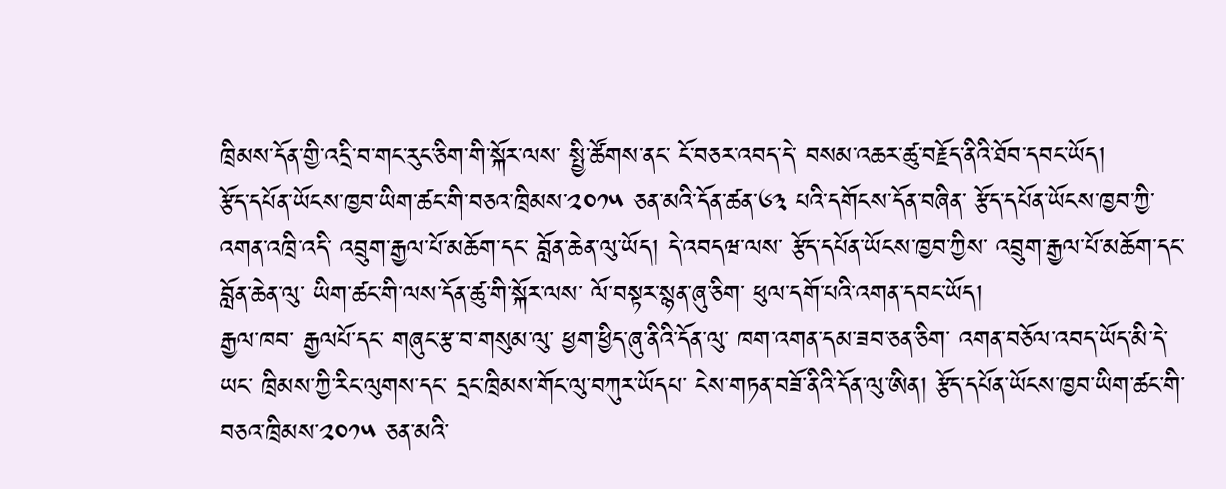ཁྲིམས་དོན་གྱི་འདྲི་བ་གང་རུང་ཅིག་གི་སྐོར་ལས་ སྤྱི་ཚོགས་ནང་ ངོ་བཅར་འབད་དེ་ བསམ་འཆར་ཚུ་བརྗོད་ནིའི་ཐོབ་དབང་ཡོད།
རྩོད་དཔོན་ཡོངས་ཁྱབ་ཡིག་ཚང་གི་བཅའ་ཁྲིམས་༢༠༡༥ ཅན་མའི་དོན་ཚན་༦༣ པའི་དགོངས་དོན་བཞིན་ རྩོད་དཔོན་ཡོངས་ཁྱབ་ཀྱི་འགན་འཁྲི་འདི་ འབྲུག་རྒྱལ་པོ་མཆོག་དང་ བློན་ཆེན་ལུ་ཡོད། དེ་འབདཝ་ལས་ རྩོད་དཔོན་ཡོངས་ཁྱབ་ཀྱིས་ འབྲུག་རྒྱལ་པོ་མཆོག་དང་ བློན་ཆེན་ལུ་ ཡིག་ཚང་གི་ལས་དོན་ཚུ་གི་སྐོར་ལས་ ལོ་བསྟར་སྙན་ཞུ་ཅིག་ ཕུལ་དགོ་པའི་འགན་དབང་ཡོད།
རྒྱལ་ཁབ་ རྒྱལཔོ་དང་ གཞུང་རྩ་བ་གསུམ་ལུ་ ཕྱག་ཕྱིད་ཞུ་ནིའི་དོན་ལུ་ ཁག་འགན་དམ་ཟབ་ཅན་ཅིག་ འགན་བཅོལ་འབད་ཡོད་མི་དེ་ཡང་ ཁྲིམས་ཀྱི་རིང་ལུགས་དང་ དྲང་ཁྲིམས་གོང་ལུ་བཀུར་ཡོདཔ་ ངེས་གཏན་བཟོ་ནིའི་དོན་ལུ་ཨིན། རྩོད་དཔོན་ཡོངས་ཁྱབ་ཡིག་ཚང་གི་བཅའ་ཁྲིམས་༢༠༡༥ ཅན་མའི་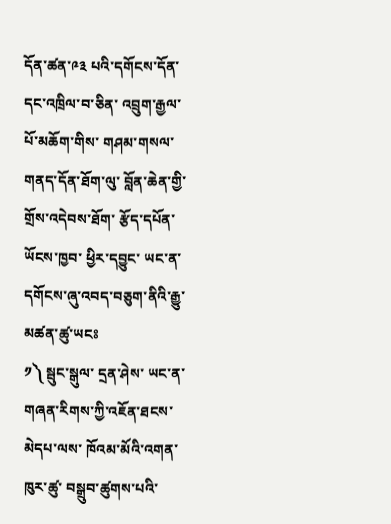དོན་ཚན་༩༣ པའི་དགོངས་དོན་དང་འཁྲིལ་བ་ཅིན་ འབྲུག་རྒྱལ་པོ་མཆོག་གིས་ གཤམ་གསལ་གནད་དོན་ཐོག་ལུ་ བློན་ཆེན་གྱི་གྲོས་འདེབས་ཐོག་ རྩོད་དཔོན་ཡོངས་ཁྱབ་ ཕྱིར་དབྱུང་ ཡང་ན་ དགོངས་ཞུ་འབད་བཅུག་ནིའི་རྒྱུ་མཚན་ཚུ་ཡངཿ
༡༽ སྦུང་སྒུལ་ དྲན་ཤེས་ ཡང་ན་ གཞན་རིགས་ཀྱི་འཇོན་ཐངས་མེདཔ་ལས་ ཁོའམ་མོའི་འགན་ཁུར་ཚུ་ བསྒྲུབ་ཚུགས་པའི་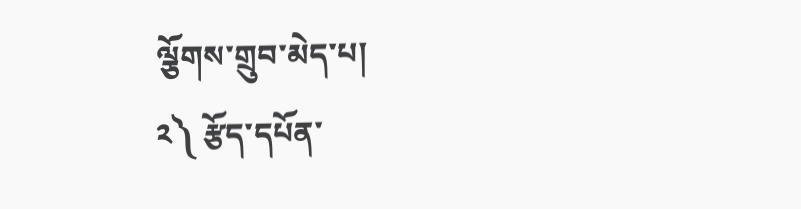ལྕོགས་གྲུབ་མེད་པ།
༢༽ རྩོད་དཔོན་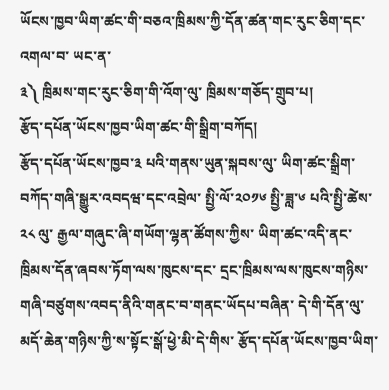ཡོངས་ཁྱབ་ཡིག་ཚང་གི་བཅའ་ཁྲིམས་ཀྱི་དོན་ཚན་གང་རུང་ཅིག་དང་འགལ་བ་ ཡང་ན་
༣༽ ཁྲིམས་གང་རུང་ཅིག་གི་འོག་ལུ་ ཁྲིམས་གཅོད་གྲུབ་པ།
རྩོད་དཔོན་ཡོངས་ཁྱབ་ཡིག་ཚང་གི་སྒྲིག་བཀོད།
རྩོད་དཔོན་ཡོངས་ཁྱབ་༣ པའི་གནས་ཡུན་སྐབས་ལུ་ ཡིག་ཚང་སྒྲིག་བཀོད་གཞི་སྒྱུར་འབདཝ་དང་འབྲེལ་ སྤྱི་ལོ་༢༠༡༦ སྤྱི་ཟླ་༦ པའི་སྤྱི་ཚེས་༢༨ ལུ་ རྒྱལ་གཞུང་ཞི་གཡོག་ལྷན་ཚོགས་ཀྱིས་ ཡིག་ཚང་འདི་ནང་ ཁྲིམས་དོན་ཞབས་ཏོག་ལས་ཁུངས་དང་ དྲང་ཁྲིམས་ལས་ཁུངས་གཉིས་ གཞི་བཙུགས་འབད་ནིའི་གནང་བ་གནང་ཡོདཔ་བཞིན་ དེ་གི་དོན་ལུ་ མདོ་ཆེན་གཉིས་ཀྱི་ས་སྟོང་སྒོ་ཕྱེ་མི་དེ་གིས་ རྩོད་དཔོན་ཡོངས་ཁྱབ་ཡིག་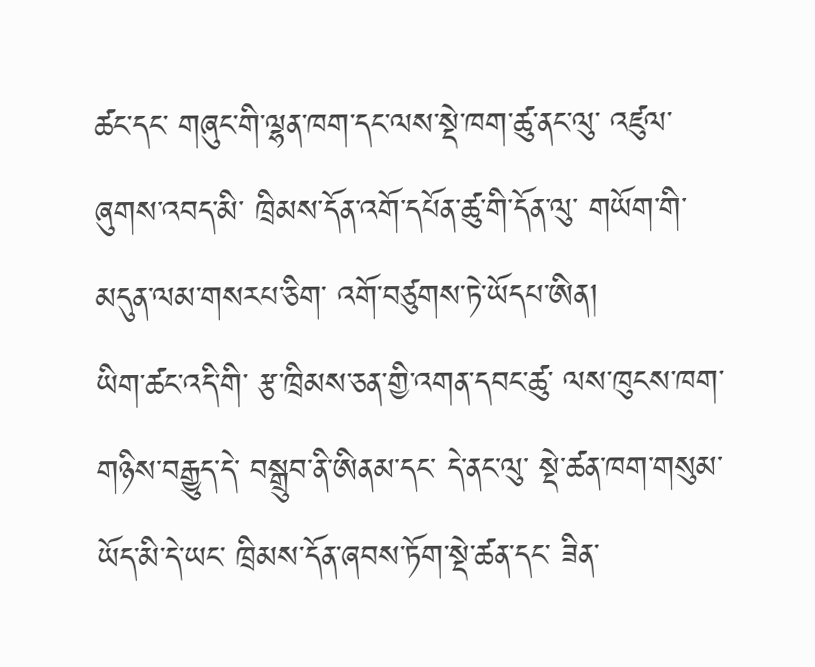ཚང་དང་ གཞུང་གི་ལྷན་ཁག་དང་ལས་སྡེ་ཁག་ཚུ་ནང་ལུ་ འཛུལ་ཞུགས་འབད་མི་ ཁྲིམས་དོན་འགོ་དཔོན་ཚུ་གི་དོན་ལུ་ གཡོག་གི་མདུན་ལམ་གསརཔ་ཅིག་ འགོ་བཙུགས་ཏེ་ཡོདཔ་ཨིན།
ཡིག་ཚང་འདི་གི་ རྩ་ཁྲིམས་ཅན་གྱི་འགན་དབང་ཚུ་ ལས་ཁུངས་ཁག་གཉིས་བརྒྱུད་དེ་ བསྒྲུབ་ནི་ཨིནམ་དང་ དེ་ནང་ལུ་ སྡེ་ཚན་ཁག་གསུམ་ཡོད་མི་དེ་ཡང་ ཁྲིམས་དོན་ཞབས་ཏོག་སྡེ་ཚན་དང་ ཟིན་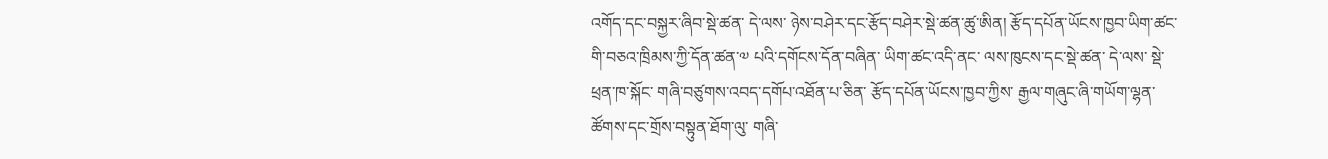འགོད་དང་བསྐྱར་ཞིབ་སྡེ་ཚན་ དེ་ལས་ ཉེས་བཤེར་དང་རྩོད་བཤེར་སྡེ་ཚན་ཚུ་ཨིན། རྩོད་དཔོན་ཡོངས་ཁྱབ་ཡིག་ཚང་གི་བཅའ་ཁྲིམས་ཀྱི་དོན་ཚན་༧ པའི་དགོངས་དོན་བཞིན་ ཡིག་ཚང་འདི་ནང་ ལས་ཁུངས་དང་སྡེ་ཚན་ དེ་ལས་ སྡེ་ཕྲན་ཁ་སྐོང་ གཞི་བཙུགས་འབད་དགོཔ་འཐོན་པ་ཅིན་ རྩོད་དཔོན་ཡོངས་ཁྱབ་ཀྱིས་ རྒྱལ་གཞུང་ཞི་གཡོག་ལྷན་ཚོགས་དང་གྲོས་བསྟུན་ཐོག་ལུ་ གཞི་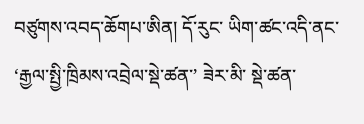བཙུགས་འབད་ཆོགཔ་ཨིན། དོ་རུང་ ཡིག་ཚང་འདི་ནང་ ‘རྒྱལ་སྤྱི་ཁྲིམས་འབྲེལ་སྡེ་ཚན་’ ཟེར་མི་ སྡེ་ཚན་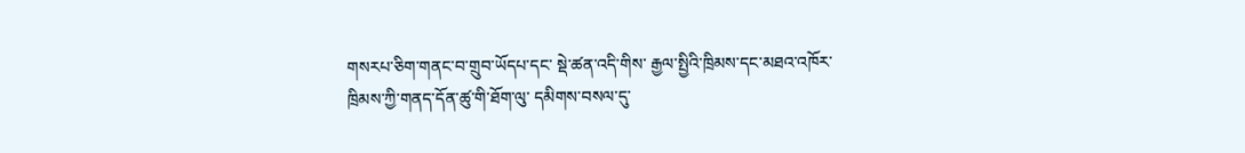གསརཔ་ཅིག་གནང་བ་གྲུབ་ཡོདཔ་དང་ སྡེ་ཚན་འདི་གིས་ རྒྱལ་སྤྱིའི་ཁྲིམས་དང་མཐའ་འཁོར་ཁྲིམས་ཀྱི་གནད་དོན་ཚུ་གི་ཐོག་ལུ་ དམིགས་བསལ་དུ་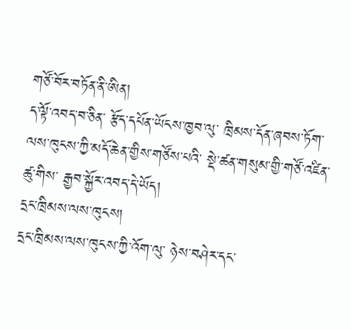གཙོ་བོར་བཏོན་ནི་ཨིན།
ད་ལྟོ་འབད་བ་ཅིན་ རྩོད་དཔོན་ཡོངས་ཁྱབ་ལུ་ ཁྲིམས་དོན་ཞབས་ཏོག་ལས་ཁུངས་ཀྱི་མདོ་ཆེན་གྱིས་གཙོས་པའི་ སྡེ་ཚན་གསུམ་གྱི་གཙོ་འཛིན་ཚུ་གིས་ རྒྱབ་སྐྱོར་འབད་དེ་ཡོད།
དྲང་ཁྲིམས་ལས་ཁུངས།
དྲང་ཁྲིམས་ལས་ཁུངས་ཀྱི་འོག་ལུ་ ཉེས་བཤེར་དང་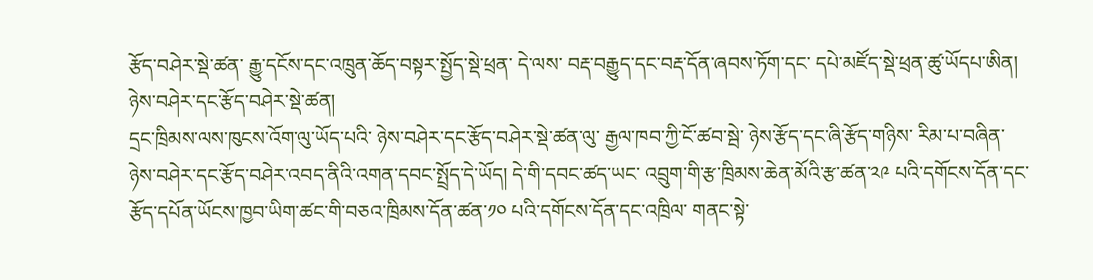རྩོད་བཤེར་སྡེ་ཚན་ རྒྱུ་དངོས་དང་འཁྲུན་ཆོད་བསྟར་སྤྱོད་སྡེ་ཕྲན་ དེ་ལས་ བརྡ་བརྒྱུད་དང་བརྡ་དོན་ཞབས་ཏོག་དང་ དཔེ་མཛོད་སྡེ་ཕྲན་ཚུ་ཡོདཔ་ཨིན།
ཉེས་བཤེར་དང་རྩོད་བཤེར་སྡེ་ཚན།
དྲང་ཁྲིམས་ལས་ཁུངས་འོག་ལུ་ཡོད་པའི་ ཉེས་བཤེར་དང་རྩོད་བཤེར་སྡེ་ཚན་ལུ་ རྒྱལ་ཁབ་ཀྱི་ངོ་ཚབ་སྦེ་ ཉེས་རྩོད་དང་ཞི་རྩོད་གཉིས་ རིམ་པ་བཞིན་ ཉེས་བཤེར་དང་རྩོད་བཤེར་འབད་ནིའི་འགན་དབང་སྤྲོད་དེ་ཡོད། དེ་གི་དབང་ཚད་ཡང་ འབྲུག་གི་རྩ་ཁྲིམས་ཆེན་མོའི་རྩ་ཚན་༢༩ པའི་དགོངས་དོན་དང་ རྩོད་དཔོན་ཡོངས་ཁྱབ་ཡིག་ཚང་གི་བཅའ་ཁྲིམས་དོན་ཚན་༡༠ པའི་དགོངས་དོན་དང་འཁྲིལ་ གནང་སྟེ་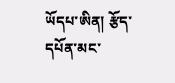ཡོདཔ་ཨིན། རྩོད་དཔོན་མང་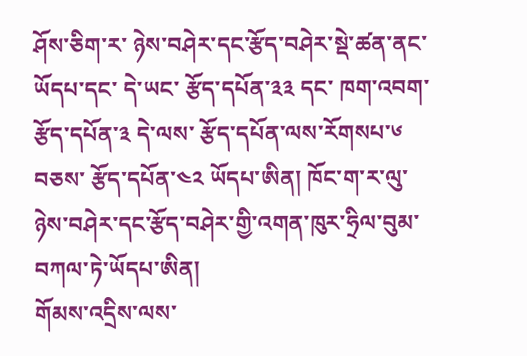ཤོས་ཅིག་ར་ ཉེས་བཤེར་དང་རྩོད་བཤེར་སྡེ་ཚན་ནང་ཡོདཔ་དང་ དེ་ཡང་ རྩོད་དཔོན་༣༣ དང་ ཁག་འབག་རྩོད་དཔོན་༣ དེ་ལས་ རྩོད་དཔོན་ལས་རོགསཔ་༦ བཅས་ རྩོད་དཔོན་༤༢ ཡོདཔ་ཨིན། ཁོང་ག་ར་ལུ་ ཉེས་བཤེར་དང་རྩོད་བཤེར་གྱི་འགན་ཁུར་ཧྲིལ་བུམ་བཀལ་ཏེ་ཡོདཔ་ཨིན།
གོམས་འདྲིས་ལས་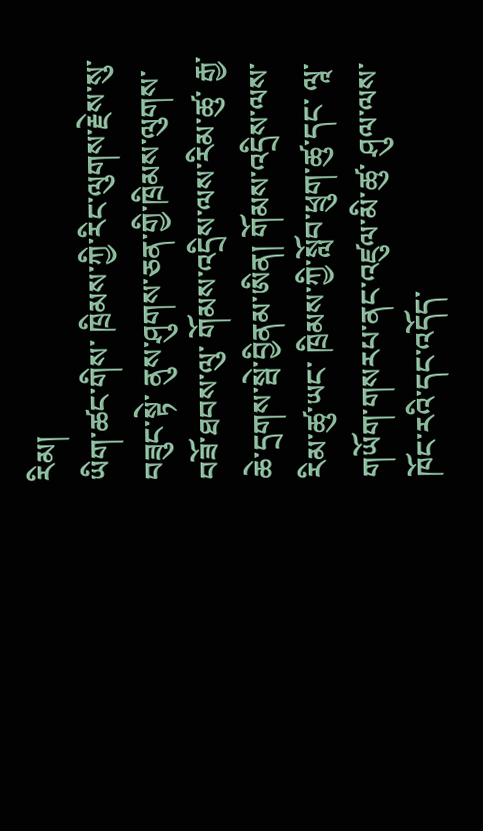རིམ།
ཡིག་ཚང་གིས་ ཁྲིམས་ཀྱི་རིང་ལུགས་རྗེས་སུ་བཟུང་སྟེ་ ནུས་ཤུགས་ཅན་གྱི་ཁྲིམས་ལུགས་བཟོ་ཐབས་ལུ་ གོམས་འདྲིས་ལས་རིམ་ཚུ་ རྒྱ་ཆེ་དྲགས་སྦེ་བྱིནམ་ཨིན། གོམས་འདྲིས་ལས་རིམ་ཚུ་ཡང་ ཁྲིམས་ཀྱི་སློབ་ཕྲུག་ཚུ་དང་ ལཱ་གཡོག་གསརཔ་ནང་འཛུལ་མི་ཚུ་ ཤུལ་ལས་ ཁོང་རའི་དང་འདོད་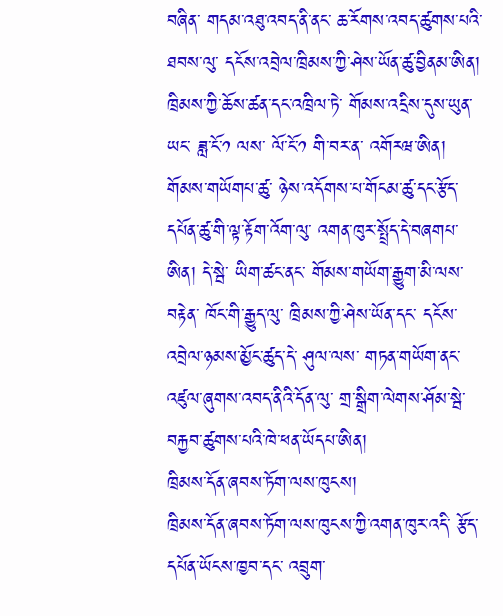བཞིན་ གདམ་འཐུ་འབད་ནི་ནང་ ཆ་རོགས་འབད་ཚུགས་པའི་ཐབས་ལུ་ དངོས་འབྲེལ་ཁྲིམས་ཀྱི་ཤེས་ཡོན་ཚུ་བྱིནམ་ཨིན། ཁྲིམས་ཀྱི་ཆོས་ཚན་དང་འཁྲིལ་ཏེ་ གོམས་འདྲིས་དུས་ཡུན་ཡང་ ཟླ་ངོ་༡ ལས་ ལོ་ངོ་༡ གི་བར་ན་ འགོརཝ་ཨིན། གོམས་གཡོགཔ་ཚུ་ ཉེས་འདོགས་པ་གོངམ་ཚུ་དང་རྩོད་དཔོན་ཚུ་གི་ལྟ་རྟོག་འོག་ལུ་ འགན་ཁུར་སྤྲོད་དེ་བཞགཔ་ཨིན། དེ་སྦེ་ ཡིག་ཚང་ནང་ གོམས་གཡོག་རྒྱུག་མི་ལས་བརྟེན་ ཁོང་གི་རྒྱུད་ལུ་ ཁྲིམས་ཀྱི་ཤེས་ཡོན་དང་ དངོས་འབྲེལ་ཉམས་མྱོང་ཚུད་དེ་ ཤུལ་ལས་ གཏན་གཡོག་ནང་འཛུལ་ཞུགས་འབད་ནིའི་དོན་ལུ་ གྲ་སྒྲིག་ལེགས་ཤོམ་སྦེ་བརྐྱབ་ཚུགས་པའི་ཁེ་ཕན་ཡོདཔ་ཨིན།
ཁྲིམས་དོན་ཞབས་ཏོག་ལས་ཁུངས།
ཁྲིམས་དོན་ཞབས་ཏོག་ལས་ཁུངས་ཀྱི་འགན་ཁུར་འདི་ རྩོད་དཔོན་ཡོངས་ཁྱབ་དང་ འབྲུག་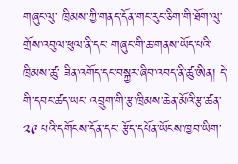གཞུང་ལུ་ ཁྲིམས་ཀྱི་གནད་དོན་གང་རུང་ཅིག་གི་ཐོག་ལུ་ གྲོས་འབུལ་ཕུལ་ནི་དང་ གཞུང་གི་ཆ་གནས་ཡོད་པའི་ཁྲིམས་ཚུ་ ཟིན་འགོད་དང་བསྐྱར་ཞིབ་འབད་ནི་ཚུ་ཨིན། དེ་གི་དབང་ཚད་ཡང་ འབྲུག་གི་རྩ་ཁྲིམས་ཆེན་མོའི་རྩ་ཚན་༢༩ པའི་དགོངས་དོན་དང་ རྩོད་དཔོན་ཡོངས་ཁྱབ་ཡིག་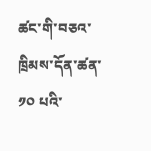ཚང་གི་བཅའ་ཁྲིམས་དོན་ཚན་༡༠ པའི་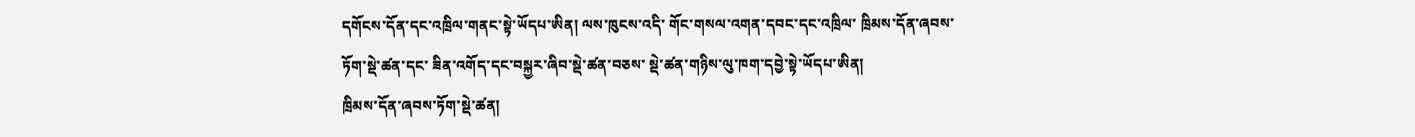དགོངས་དོན་དང་འཁྲིལ་གནང་སྟེ་ཡོདཔ་ཨིན། ལས་ཁུངས་འདི་ གོང་གསལ་འགན་དབང་དང་འཁྲིལ་ ཁྲིམས་དོན་ཞབས་ཏོག་སྡེ་ཚན་དང་ ཟིན་འགོད་དང་བསྐྱར་ཞིབ་སྡེ་ཚན་བཅས་ སྡེ་ཚན་གཉིས་ལུ་ཁག་དབྱེ་སྟེ་ཡོདཔ་ཨིན།
ཁྲིམས་དོན་ཞབས་ཏོག་སྡེ་ཚན།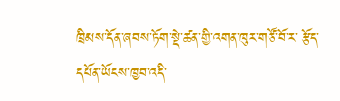ཁྲིམས་དོན་ཞབས་ཏོག་སྡེ་ཚན་གྱི་འགན་ཁུར་གཙོ་བོ་ར་ རྩོད་དཔོན་ཡོངས་ཁྱབ་འདི་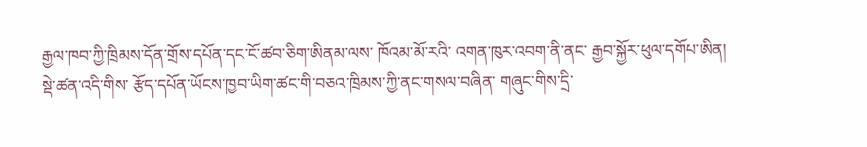རྒྱལ་ཁབ་ཀྱི་ཁྲིམས་དོན་གྲོས་དཔོན་དང་ངོ་ཚབ་ཅིག་ཨིནམ་ལས་ ཁོའམ་མོ་རའི་ འགན་ཁུར་འབག་ནི་ནང་ རྒྱབ་སྐྱོར་ཕུལ་དགོཔ་ཨིན།
སྡེ་ཚན་འདི་གིས་ རྩོད་དཔོན་ཡོངས་ཁྱབ་ཡིག་ཚང་གི་བཅའ་ཁྲིམས་ཀྱི་ནང་གསལ་བཞིན་ གཞུང་གིས་དྲི་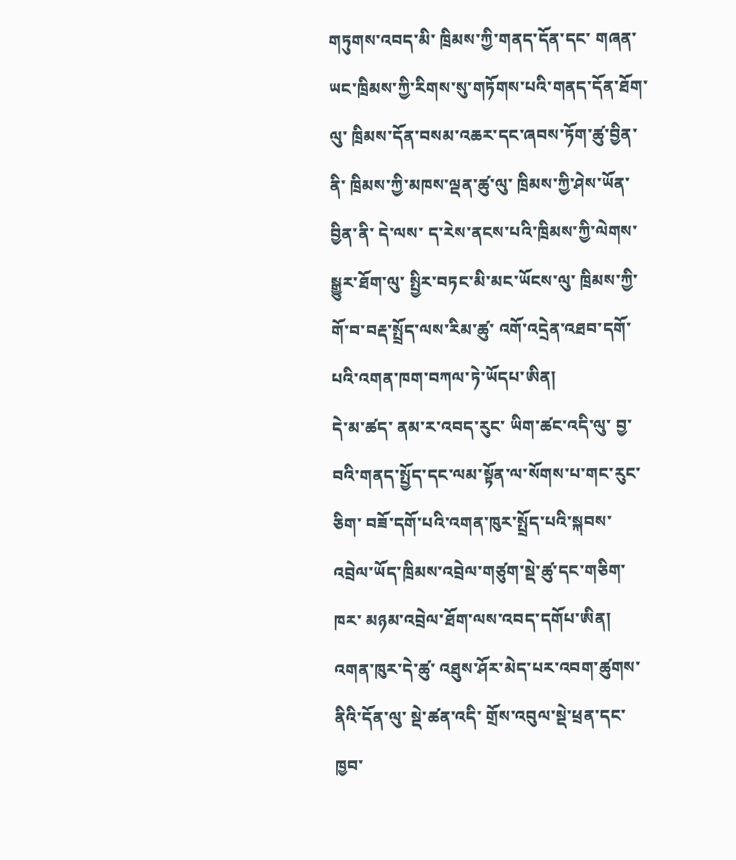གཏུགས་འབད་མི་ ཁྲིམས་ཀྱི་གནད་དོན་དང་ གཞན་ཡང་ཁྲིམས་ཀྱི་རིགས་སུ་གཏོགས་པའི་གནད་དོན་ཐོག་ལུ་ ཁྲིམས་དོན་བསམ་འཆར་དང་ཞབས་ཏོག་ཚུ་བྱིན་ནི་ ཁྲིམས་ཀྱི་མཁས་ལྡན་ཚུ་ལུ་ ཁྲིམས་ཀྱི་ཤེས་ཡོན་བྱིན་ནི་ དེ་ལས་ ད་རེས་ནངས་པའི་ཁྲིམས་ཀྱི་ལེགས་སྒྱུར་ཐོག་ལུ་ སྤྱིར་བཏང་མི་མང་ཡོངས་ལུ་ ཁྲིམས་ཀྱི་གོ་བ་བརྡ་སྤྲོད་ལས་རིམ་ཚུ་ འགོ་འདྲེན་འཐབ་དགོ་པའི་འགན་ཁག་བཀལ་ཏེ་ཡོདཔ་ཨིན།
དེ་མ་ཚད་ ནམ་ར་འབད་རུང་ ཡིག་ཚང་འདི་ལུ་ བྱ་བའི་གནད་སྤྱོད་དང་ལམ་སྟོན་ལ་སོགས་པ་གང་རུང་ཅིག་ བཟོ་དགོ་པའི་འགན་ཁུར་སྤྲོད་པའི་སྐབས་ འབྲེལ་ཡོད་ཁྲིམས་འབྲེལ་གཙུག་སྡེ་ཚུ་དང་གཅིག་ཁར་ མཉམ་འབྲེལ་ཐོག་ལས་འབད་དགོཔ་ཨིན། འགན་ཁུར་དེ་ཚུ་ འཐུས་ཤོར་མེད་པར་འབག་ཚུགས་ནིའི་དོན་ལུ་ སྡེ་ཚན་འདི་ གྲོས་འབུལ་སྡེ་ཕྲན་དང་ ཁྱབ་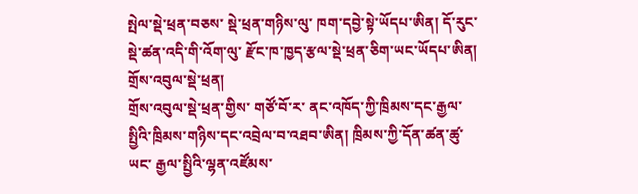སྤེལ་སྡེ་ཕྲན་བཅས་ སྡེ་ཕྲན་གཉིས་ལུ་ ཁག་དབྱེ་སྟེ་ཡོདཔ་ཨིན། དོ་རུང་ སྡེ་ཚན་འདི་གི་འོག་ལུ་ རྫོང་ཁ་ཁྱད་རྩལ་སྡེ་ཕྲན་ཅིག་ཡང་ཡོདཔ་ཨིན།
གྲོས་འབུལ་སྡེ་ཕྲན།
གྲོས་འབུལ་སྡེ་ཕྲན་གྱིས་ གཙོ་བོ་ར་ ནང་འཁོད་ཀྱི་ཁྲིམས་དང་རྒྱལ་སྤྱིའི་ཁྲིམས་གཉིས་དང་འབྲེལ་བ་འཐབ་ཨིན། ཁྲིམས་ཀྱི་དོན་ཚན་ཚུ་ཡང་ རྒྱལ་སྤྱིའི་ལྷན་འཛོམས་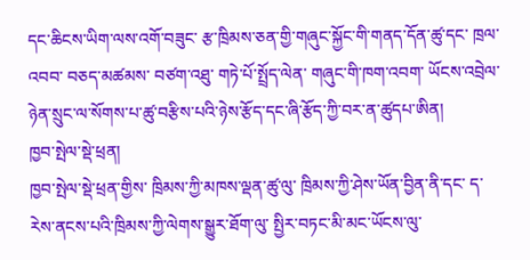དང་ཆིངས་ཡིག་ལས་འགོ་བཟུང་ རྩ་ཁྲིམས་ཅན་གྱི་གཞུང་སྐྱོང་གི་གནད་དོན་ཚུ་དང་ ཁྲལ་འབབ་ བཅད་མཚམས་ བཙག་འཐུ་ གཏེ་པོ་སྤྲོད་ལེན་ གཞུང་གི་ཁག་འབག་ ཡོངས་འབྲེལ་ཉེན་སྲུང་ལ་སོགས་པ་ཚུ་བརྩིས་པའི་ཉེས་རྩོད་དང་ཞི་རྩོད་ཀྱི་བར་ན་ཚུདཔ་ཨིན།
ཁྱབ་སྤེལ་སྡེ་ཕྲན།
ཁྱབ་སྤེལ་སྡེ་ཕྲན་གྱིས་ ཁྲིམས་ཀྱི་མཁས་ལྡན་ཚུ་ལུ་ ཁྲིམས་ཀྱི་ཤེས་ཡོན་བྱིན་ནི་དང་ ད་རེས་ནངས་པའི་ཁྲིམས་ཀྱི་ལེགས་སྒྱུར་ཐོག་ལུ་ སྤྱིར་བཏང་མི་མང་ཡོངས་ལུ་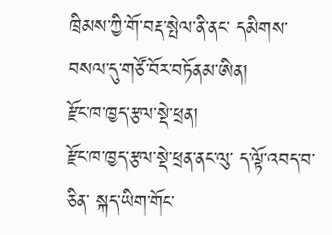ཁྲིམས་ཀྱི་གོ་བརྡ་སྤེལ་ནི་ནང་ དམིགས་བསལ་དུ་གཙོ་བོར་བཏོནམ་ཨིན།
རྫོང་ཁ་ཁྱད་རྩལ་སྡེ་ཕྲན།
རྫོང་ཁ་ཁྱད་རྩལ་སྡེ་ཕྲན་ནང་ལུ་ ད་ལྟོ་འབད་བ་ཅིན་ སྐད་ཡིག་གོང་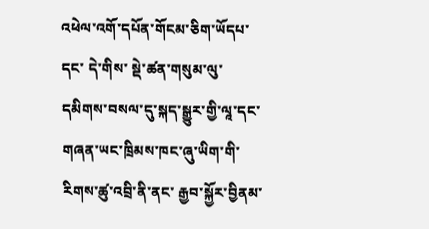འཕེལ་འགོ་དཔོན་གོངམ་ཅིག་ཡོདཔ་དང་ དེ་གིས་ སྡེ་ཚན་གསུམ་ལུ་ དམིགས་བསལ་དུ་སྐད་སྒྱུར་གྱི་ལཱ་དང་ གཞན་ཡང་ཁྲིམས་ཁང་ཞུ་ཡིག་གི་རིགས་ཚུ་འབྲི་ནི་ནང་ རྒྱབ་སྐྱོར་བྱིནམ་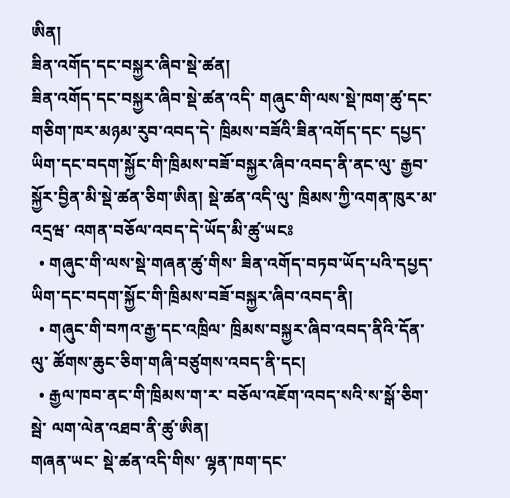ཨིན།
ཟིན་འགོད་དང་བསྐྱར་ཞིབ་སྡེ་ཚན།
ཟིན་འགོད་དང་བསྐྱར་ཞིབ་སྡེ་ཚན་འདི་ གཞུང་གི་ལས་སྡེ་ཁག་ཚུ་དང་གཅིག་ཁར་མཉམ་རུབ་འབད་དེ་ ཁྲིམས་བཟོའི་ཟིན་འགོད་དང་ དཔྱད་ཡིག་དང་བདག་སྐྱོང་གི་ཁྲིམས་བཟོ་བསྐྱར་ཞིབ་འབད་ནི་ནང་ལུ་ རྒྱབ་སྐྱོར་བྱིན་མི་སྡེ་ཚན་ཅིག་ཨིན། སྡེ་ཚན་འདི་ལུ་ ཁྲིམས་ཀྱི་འགན་ཁུར་མ་འདྲཝ་ འགན་བཅོལ་འབད་དེ་ཡོད་མི་ཚུ་ཡངཿ
  • གཞུང་གི་ལས་སྡེ་གཞན་ཚུ་གིས་ ཟིན་འགོད་བཏབ་ཡོད་པའི་དཔྱད་ཡིག་དང་བདག་སྐྱོང་གི་ཁྲིམས་བཟོ་བསྐྱར་ཞིབ་འབད་ནི།
  • གཞུང་གི་བཀའ་རྒྱ་དང་འཁྲིལ་ ཁྲིམས་བསྐྱར་ཞིབ་འབད་ནིའི་དོན་ལུ་ ཚོགས་ཆུང་ཅིག་གཞི་བཙུགས་འབད་ནི་དང།
  • རྒྱལ་ཁབ་ནང་གི་ཁྲིམས་ག་ར་ བཅོལ་འཇོག་འབད་སའི་ས་སྒོ་ཅིག་སྦེ་ ལག་ལེན་འཐབ་ནི་ཚུ་ཨིན།
གཞན་ཡང་ སྡེ་ཚན་འདི་གིས་ ལྷན་ཁག་དང་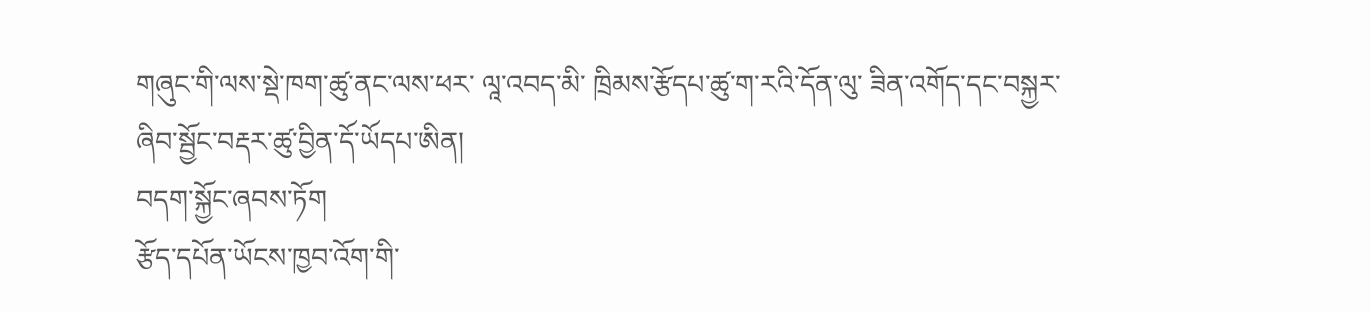གཞུང་གི་ལས་སྡེ་ཁག་ཚུ་ནང་ལས་ཕར་ ལཱ་འབད་མི་ ཁྲིམས་རྩོདཔ་ཚུ་ག་རའི་དོན་ལུ་ ཟིན་འགོད་དང་བསྐྱར་ཞིབ་སྦྱོང་བརྡར་ཚུ་བྱིན་དོ་ཡོདཔ་ཨིན།
བདག་སྐྱོང་ཞབས་ཏོག
རྩོད་དཔོན་ཡོངས་ཁྱབ་འོག་གི་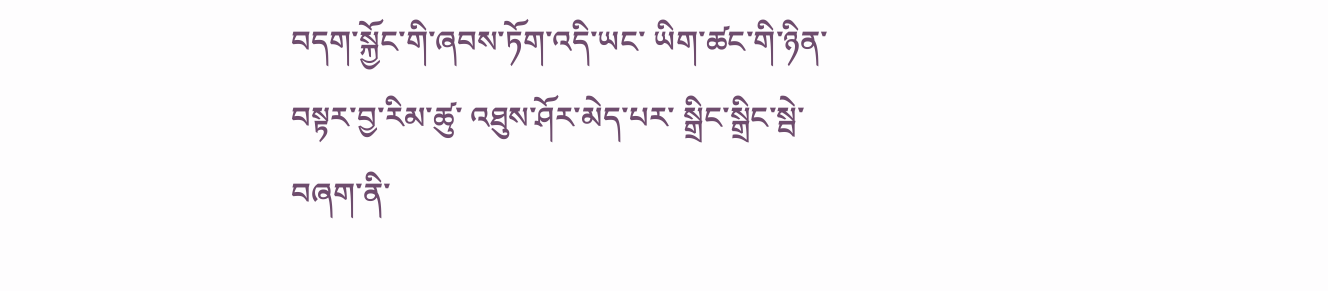བདག་སྐྱོང་གི་ཞབས་ཏོག་འདི་ཡང་ ཡིག་ཚང་གི་ཉིན་བསྟར་བྱ་རིམ་ཚུ་ འཐུས་ཤོར་མེད་པར་ སྒྲིང་སྒྲིང་སྦེ་བཞག་ནི་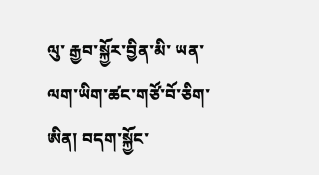ལུ་ རྒྱབ་སྐྱོར་བྱིན་མི་ ཡན་ལག་ཡིག་ཚང་གཙོ་བོ་ཅིག་ཨིན། བདག་སྐྱོང་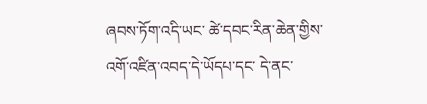ཞབས་ཏོག་འདི་ཡང་ ཚེ་དབང་རིན་ཆེན་གྱིས་ འགོ་འཛིན་འབད་དེ་ཡོདཔ་དང་ དེ་ནང་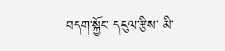བདག་སྐྱོང་ དངུལ་རྩིས་ མི་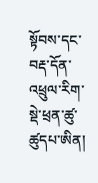སྟོབས་དང་ བརྡ་དོན་འཕྲུལ་རིག་སྡེ་ཕྲན་ཚུ་ཚུདཔ་ཨིན།